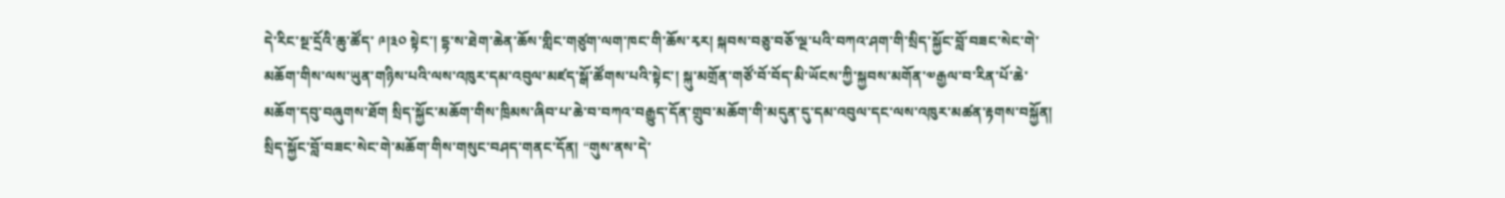དེ་རིང་སྔ་དྲོའི་ཆུ་ཚོད་ ༩།༣༠ སྟེང་། དྷ་ས་ཐེག་ཆེན་ཆོས་གླིང་གཙུག་ལག་ཁང་གི་ཆོས་རྭར། སྐབས་བཅུ་བཅོ་ལྔ་པའི་བཀའ་ཤག་གི་སྲིད་སྐྱོང་བློ་བཟང་སེང་གེ་མཆོག་གིས་ལས་ཡུན་གཉིས་པའི་ལས་འཁུར་དམ་འབུལ་མཛད་སྒོ་ཚོགས་པའི་སྟེང་། སྐུ་མགྲོན་གཙོ་བོ་བོད་མི་ཡོངས་ཀྱི་སྐྱབས་མགོན་༧རྒྱལ་བ་རིན་པོ་ཆེ་མཆོག་དབུ་བཞུགས་ཐོག སྲིད་སྐྱོང་མཆོག་གིས་ཁྲིམས་ཞིབ་པ་ཆེ་བ་བཀའ་བརྒྱུད་དོན་གྲུབ་མཆོག་གི་མདུན་དུ་དམ་འབུལ་དང་ལས་འཁུར་མཚན་རྟགས་བསྐྱོན།
སྲིད་སྐྱོང་བློ་བཟང་སེང་གེ་མཆོག་གིས་གསུང་བཤད་གནང་དོན། “གུས་ནས་དེ་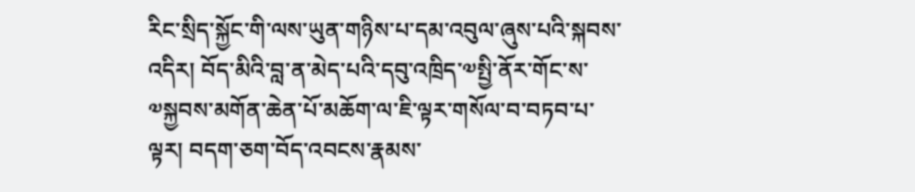རིང་སྲིད་སྐྱོང་གི་ལས་ཡུན་གཉིས་པ་དམ་འབུལ་ཞུས་པའི་སྐབས་འདིར། བོད་མིའི་བླ་ན་མེད་པའི་དབུ་འཁྲིད་༧སྤྱི་ནོར་གོང་ས་༧སྐྱབས་མགོན་ཆེན་པོ་མཆོག་ལ་ཇི་ལྟར་གསོལ་བ་བཏབ་པ་ལྟར། བདག་ཅག་བོད་འབངས་རྣམས་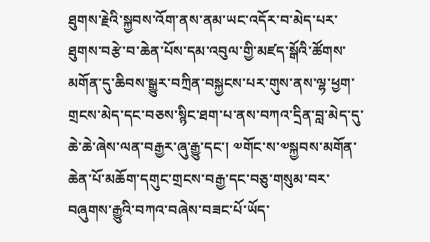ཐུགས་རྗེའི་སྐྱབས་འོག་ནས་ནམ་ཡང་འདོར་བ་མེད་པར་ཐུགས་བརྩེ་བ་ཆེན་པོས་དམ་འབུལ་གྱི་མཛད་སྒོའི་ཚོགས་མགོན་དུ་ཆིབས་སྒྱུར་བཀྲིན་བསྐྱངས་པར་གུས་ནས་ལྷ་ཕྱག་གྲངས་མེད་དང་བཅས་སྙིང་ཐག་པ་ནས་བཀའ་དྲིན་བླ་མེད་དུ་ཆེ་ཆེ་ཞེས་ལན་བརྒྱར་ཞུ་རྒྱུ་དང་། ༧གོང་ས་༧སྐྱབས་མགོན་ཆེན་པོ་མཆོག་དགུང་གྲངས་བརྒྱ་དང་བཅུ་གསུམ་བར་བཞུགས་རྒྱུའི་བཀའ་བཞེས་བཟང་པོ་ཡོད་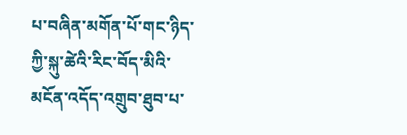པ་བཞིན་མགོན་པོ་གང་ཉིད་ཀྱི་སྐུ་ཚེའི་རིང་བོད་མིའི་མངོན་འདོད་འགྲུབ་ཐུབ་པ་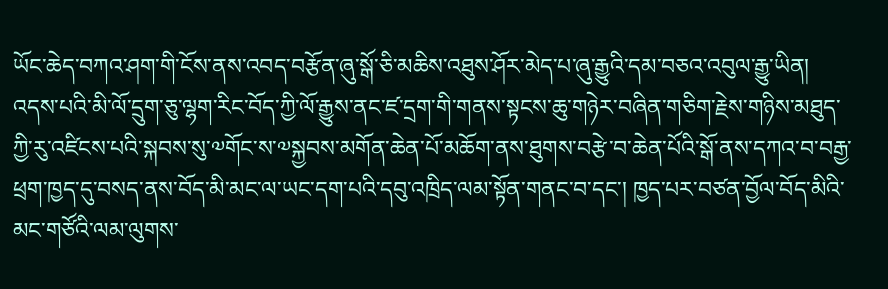ཡོང་ཆེད་བཀའ་ཤག་གི་ངོས་ནས་འབད་བརྩོན་ཞུ་སྒོ་ཅི་མཆིས་འཐུས་ཤོར་མེད་པ་ཞུ་རྒྱུའི་དམ་བཅའ་འབུལ་རྒྱུ་ཡིན།
འདས་པའི་མི་ལོ་དྲུག་ཅུ་ལྷག་རིང་བོད་ཀྱི་ལོ་རྒྱུས་ནང་ཛ་དྲག་གི་གནས་སྟངས་ཆུ་གཉེར་བཞིན་གཅིག་རྗེས་གཉིས་མཐུད་ཀྱི་རུ་འཛིངས་པའི་སྐབས་སུ་༧གོང་ས་༧སྐྱབས་མགོན་ཆེན་པོ་མཆོག་ནས་ཐུགས་བརྩེ་བ་ཆེན་པོའི་སྒོ་ནས་དཀའ་བ་བརྒྱ་ཕྲག་ཁྱད་དུ་བསད་ནས་བོད་མི་མང་ལ་ཡང་དག་པའི་དབུ་འཁྲིད་ལམ་སྟོན་གནང་བ་དང་། ཁྱད་པར་བཙན་བྱོལ་བོད་མིའི་མང་གཙོའི་ལམ་ལུགས་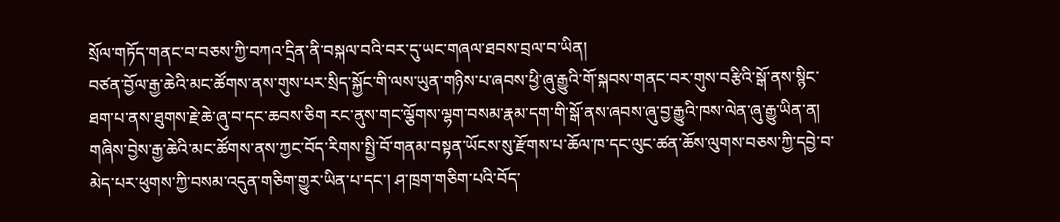སྲོལ་གཏོད་གནང་བ་བཅས་ཀྱི་བཀའ་དྲིན་ནི་བསྐལ་བའི་བར་དུ་ཡང་གཞལ་ཐབས་བྲལ་བ་ཡིན།
བཙན་བྱོལ་རྒྱ་ཆེའི་མང་ཚོགས་ནས་གུས་པར་སྲིད་སྐྱོང་གི་ལས་ཡུན་གཉིས་པ་ཞབས་ཕྱི་ཞུ་རྒྱུའི་གོ་སྐབས་གནང་བར་གུས་བརྩིའི་སྒོ་ནས་སྙིང་ཐག་པ་ནས་ཐུགས་རྗེ་ཆེ་ཞུ་བ་དང་ཆབས་ཅིག རང་ནུས་གང་ལྕོགས་ལྷག་བསམ་རྣམ་དག་གི་སྒོ་ནས་ཞབས་ཞུ་བྱ་རྒྱུའི་ཁས་ལེན་ཞུ་རྒྱུ་ཡིན་ན། གཞིས་བྱེས་རྒྱ་ཆེའི་མང་ཚོགས་ནས་ཀྱང་བོད་རིགས་སྤྱི་བོ་གནམ་བསྟན་ཡོངས་སུ་རྫོགས་པ་ཆོལ་ཁ་དང་ལུང་ཚན་ཆོས་ལུགས་བཅས་ཀྱི་དབྱེ་བ་མེད་པར་ཕུགས་ཀྱི་བསམ་འདུན་གཅིག་གྱུར་ཡིན་པ་དང་། ཤ་ཁྲག་གཅིག་པའི་བོད་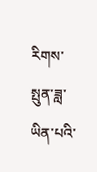རིགས་སྤུན་ཟླ་ཡིན་པའི་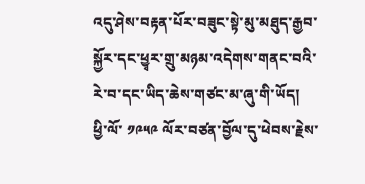འདུ་ཤེས་བརྟན་པོར་བཟུང་སྟེ་མུ་མཐུད་རྒྱབ་སྐྱོར་དང་ཕྱྭར་གྲུ་མཉམ་འདེགས་གནང་བའི་རེ་བ་དང་ཡིད་ཆེས་གཙང་མ་ཞུ་གི་ཡོད།
ཕྱི་ལོ་ ༡༩༥༩ ལོར་བཙན་བྱོལ་དུ་ཕེབས་རྗེས་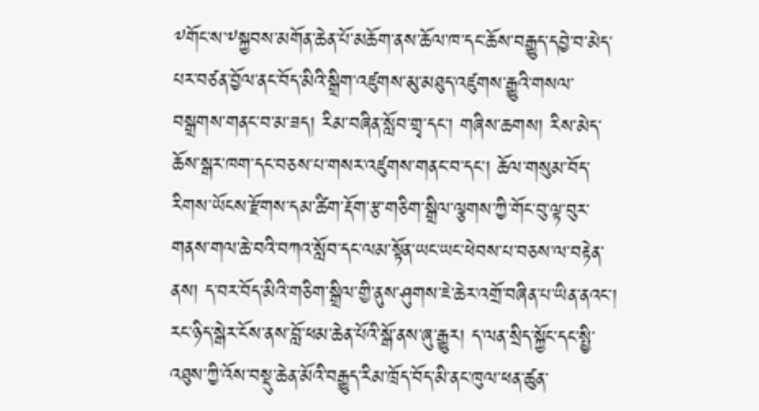༸གོང་ས་༸སྐྱབས་མགོན་ཆེན་པོ་མཆོག་ནས་ཆོལ་ཁ་དང་ཆོས་བརྒྱུད་དབྱེ་བ་མེད་པར་བཙན་བྱོལ་ནང་བོད་མིའི་སྒྲིག་འཛུགས་མུ་མཐུད་འཛུགས་རྒྱུའི་གསལ་བསྒྲགས་གནང་བ་མ་ཟད། རིམ་བཞིན་སློབ་གྲྭ་དང་། གཞིས་ཆགས། རིས་མེད་ཆོས་སྒར་ཁག་དང་བཅས་པ་གསར་འཛུགས་གནང་བ་དང་། ཆོལ་གསུམ་བོད་རིགས་ཡོངས་རྫོགས་དམ་ཚིག་རྡོག་རྩ་གཅིག་སྒྲིལ་ལྕགས་ཀྱི་གོང་བུ་ལྟ་བུར་གནས་གལ་ཆེ་བའི་བཀའ་སློབ་དང་ལམ་སྟོན་ཡང་ཡང་ཕེབས་པ་བཅས་ལ་བརྟེན་ནས། ད་བར་བོད་མིའི་གཅིག་སྒྲིལ་གྱི་ནུས་ཤུགས་ཇེ་ཆེར་འགྲོ་བཞིན་པ་ཡིན་ནའང་། རང་ཉིད་སྒེར་ངོས་ནས་བློ་ཕམ་ཆེན་པོའི་སྒོ་ནས་ཞུ་རྒྱུར། ད་ལན་སྲིད་སྐྱོང་དང་སྤྱི་འཐུས་ཀྱི་འོས་བསྡུ་ཆེན་མོའི་བརྒྱུད་རིམ་ཁྲོད་བོད་མི་ནང་ཁུལ་ཕན་ཚུན་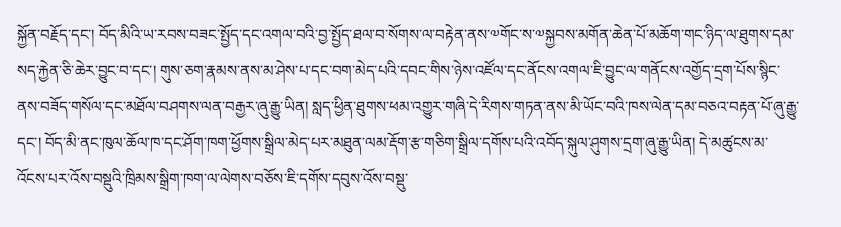སྐྱོན་བརྗོད་དང་། བོད་མིའི་ཡ་རབས་བཟང་སྤྱོད་དང་འགལ་བའི་བྱ་སྤྱོད་ཐལ་བ་སོགས་ལ་བརྟེན་ནས་༧གོང་ས་༧སྐྱབས་མགོན་ཆེན་པོ་མཆོག་གང་ཉིད་ལ་ཐུགས་དམ་སད་རྐྱེན་ཅི་ཆེར་བྱུང་བ་དང་། གུས་ཅག་རྣམས་ནས་མ་ཤེས་པ་དང་བག་མེད་པའི་དབང་གིས་ཉེས་འཛོལ་དང་ནོངས་འགལ་ཇི་བྱུང་ལ་གནོངས་འགྱོད་དྲག་པོས་སྙིང་ནས་བཟོད་གསོལ་དང་མཐོལ་བཤགས་ལན་བརྒྱར་ཞུ་རྒྱུ་ཡིན། སླད་ཕྱིན་ཐུགས་ཕམ་འགྱུར་གཞི་དེ་རིགས་གཏན་ནས་མི་ཡོང་བའི་ཁས་ལེན་དམ་བཅའ་བརྟན་པོ་ཞུ་རྒྱུ་དང་། བོད་མི་ནང་ཁུལ་ཆོལ་ཁ་དང་ཤོག་ཁག་ཕྱོགས་སྒྲིལ་མེད་པར་མཐུན་ལམ་རྡོག་རྩ་གཅིག་སྒྲིལ་དགོས་པའི་འབོད་སྐུལ་ཤུགས་དྲག་ཞུ་རྒྱུ་ཡིན། དེ་མཚུངས་མ་འོངས་པར་འོས་བསྡུའི་ཁྲིམས་སྒྲིག་ཁག་ལ་ལེགས་བཅོས་ཇི་དགོས་དབུས་འོས་བསྡུ་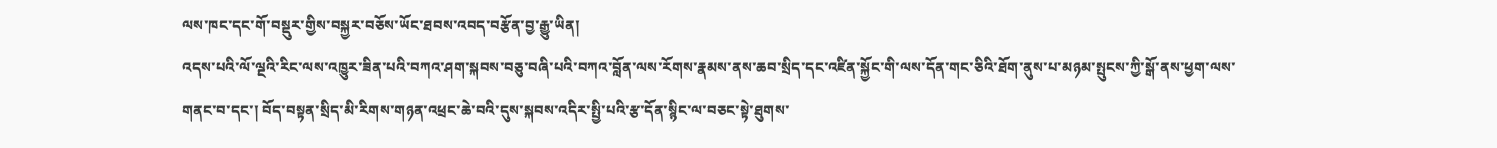ལས་ཁང་དང་གོ་བསྡུར་གྱིས་བསྐྱར་བཅོས་ཡོང་ཐབས་འབད་བརྩོན་བྱ་རྒྱུ་ཡིན།
འདས་པའི་ལོ་ལྔའི་རིང་ལས་འཁྱུར་ཟིན་པའི་བཀའ་ཤག་སྐབས་བཅུ་བཞི་པའི་བཀའ་བློན་ལས་རོགས་རྣམས་ནས་ཆབ་སྲིད་དང་འཛིན་སྐྱོང་གི་ལས་དོན་གང་ཅིའི་ཐོག་ནུས་པ་མཉམ་སྤུངས་ཀྱི་སྒོ་ནས་ཕྱག་ལས་གནང་བ་དང་། བོད་བསྟན་སྲིད་མི་རིགས་གཉན་འཕྲང་ཆེ་བའི་དུས་སྐབས་འདིར་སྤྱི་པའི་རྩ་དོན་སྙིང་ལ་བཅང་སྟེ་ཐུགས་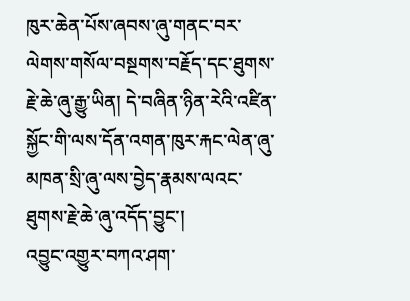ཁུར་ཆེན་པོས་ཞབས་ཞུ་གནང་བར་ལེགས་གསོལ་བསྔགས་བརྗོད་དང་ཐུགས་རྗེ་ཆེ་ཞུ་རྒྱུ་ཡིན། དེ་བཞིན་ཉིན་རེའི་འཛིན་སྐྱོང་གི་ལས་དོན་འགན་ཁུར་རྐང་ལེན་ཞུ་མཁན་སྲི་ཞུ་ལས་བྱེད་རྣམས་ལའང་ཐུགས་རྗེ་ཆེ་ཞུ་འདོད་བྱུང་།
འབྱུང་འགྱུར་བཀའ་ཤག་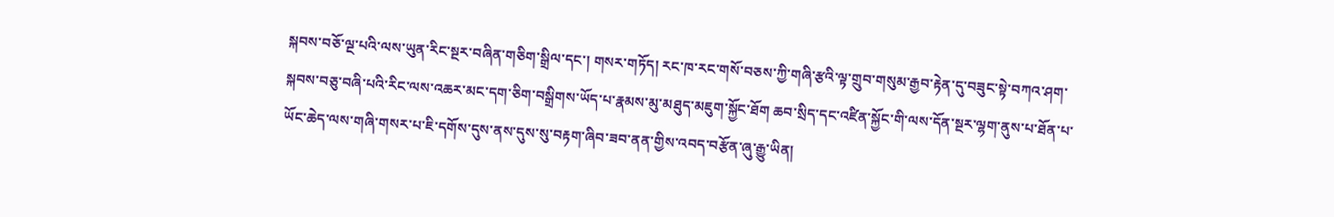སྐབས་བཅོ་ལྔ་པའི་ལས་ཡུན་རིང་སྔར་བཞིན་གཅིག་སྒྲིལ་དང་། གསར་གཏོད། རང་ཁ་རང་གསོ་བཅས་ཀྱི་གཞི་རྩའི་ལྟ་གྲུབ་གསུམ་རྒྱབ་རྟེན་དུ་བཟུང་སྟེ་བཀའ་ཤག་སྐབས་བཅུ་བཞི་པའི་རིང་ལས་འཆར་མང་དག་ཅིག་བསྒྲིགས་ཡོད་པ་རྣམས་མུ་མཐུད་མཇུག་སྐྱོང་ཐོག ཆབ་སྲིད་དང་འཛིན་སྐྱོང་གི་ལས་དོན་སྔར་ལྷག་ནུས་པ་ཐོན་པ་ཡོང་ཆེད་ལས་གཞི་གསར་པ་ཇི་དགོས་དུས་ནས་དུས་སུ་བརྟག་ཞིབ་ཟབ་ནན་གྱིས་འབད་བརྩོན་ཞུ་རྒྱུ་ཡིན།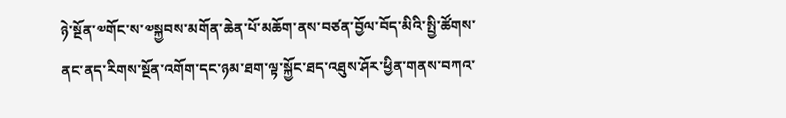ཉེ་སྔོན་༧གོང་ས་༧སྐྱབས་མགོན་ཆེན་པོ་མཆོག་ནས་བཙན་བྱོལ་བོད་མིའི་སྤྱི་ཚོགས་ནང་ནད་རིགས་སྔོན་འགོག་དང་ཉམ་ཐག་ལྟ་སྐྱོང་ཐད་འཐུས་ཤོར་ཕྱིན་གནས་བཀའ་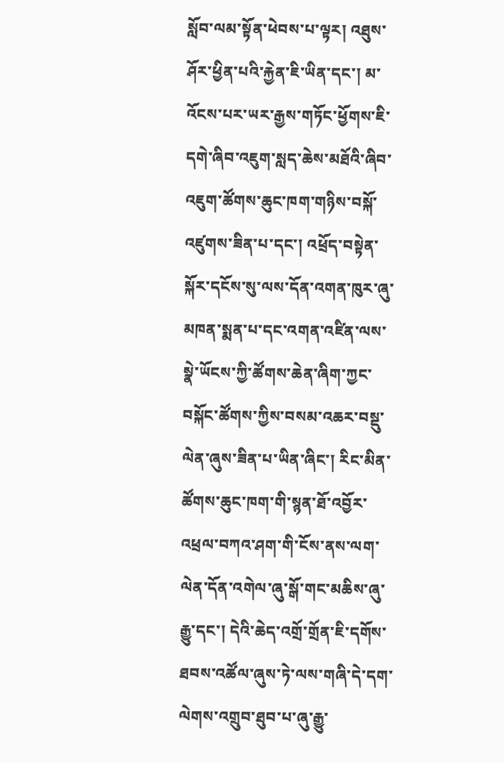སློབ་ལམ་སྟོན་ཕེབས་པ་ལྟར། འཐུས་ཤོར་ཕྱིན་པའི་རྐྱེན་ཇི་ཡིན་དང་། མ་འོངས་པར་ཡར་རྒྱས་གཏོང་ཕྱོགས་ཇི་དགེ་ཞིབ་འཇུག་སླད་ཆེས་མཐོའི་ཞིབ་འཇུག་ཚོགས་ཆུང་ཁག་གཉིས་བསྐོ་འཛུགས་ཟིན་པ་དང་། འཕྲོད་བསྟེན་སྐོར་དངོས་སུ་ལས་དོན་འགན་ཁུར་ཞུ་མཁན་སྨན་པ་དང་འགན་འཛིན་ལས་སྣེ་ཡོངས་ཀྱི་ཚོགས་ཆེན་ཞིག་ཀྱང་བསྐོང་ཚོགས་ཀྱིས་བསམ་འཆར་བསྡུ་ལེན་ཞུས་ཟིན་པ་ཡིན་ཞིང་། རིང་མིན་ཚོགས་ཆུང་ཁག་གི་སྙན་ཐོ་འབྱོར་འཕྲལ་བཀའ་ཤག་གི་ངོས་ནས་ལག་ལེན་དོན་འགེལ་ཞུ་སྒོ་གང་མཆིས་ཞུ་རྒྱུ་དང་། དེའི་ཆེད་འགྲོ་གྲོན་ཇི་དགོས་ཐབས་འཚོལ་ཞུས་ཏེ་ལས་གཞི་དེ་དག་ལེགས་འགྲུབ་ཐུབ་པ་ཞུ་རྒྱུ་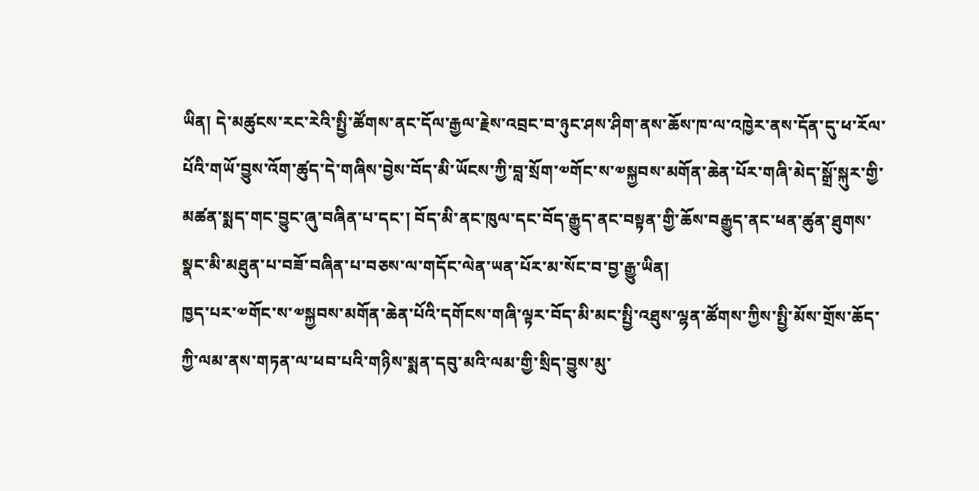ཡིན། དེ་མཚུངས་རང་རེའི་སྤྱི་ཚོགས་ནང་དོལ་རྒྱལ་རྗེས་འབྲང་བ་ཉུང་ཤས་ཤིག་ནས་ཆོས་ཁ་ལ་འཁྱེར་ནས་དོན་དུ་ཕ་རོལ་པོའི་གཡོ་བྱུས་འོག་ཚུད་དེ་གཞིས་བྱེས་བོད་མི་ཡོངས་ཀྱི་བླ་སྲོག་༧གོང་ས་༧སྐྱབས་མགོན་ཆེན་པོར་གཞི་མེད་སྒྲོ་སྐུར་གྱི་མཚན་སྨད་གང་བྱུང་ཞུ་བཞིན་པ་དང་། བོད་མི་ནང་ཁུལ་དང་བོད་རྒྱུད་ནང་བསྟན་གྱི་ཆོས་བརྒྱུད་ནང་ཕན་ཚུན་ཐུགས་སྣང་མི་མཐུན་པ་བཟོ་བཞིན་པ་བཅས་ལ་གདོང་ལེན་ཡན་པོར་མ་སོང་བ་བྱ་རྒྱུ་ཡིན།
ཁྱད་པར་༧གོང་ས་༧སྐྱབས་མགོན་ཆེན་པོའི་དགོངས་གཞི་ལྟར་བོད་མི་མང་སྤྱི་འཐུས་ལྷན་ཚོགས་ཀྱིས་སྤྱི་མོས་གྲོས་ཆོད་ཀྱི་ལམ་ནས་གཏན་ལ་ཕབ་པའི་གཉིས་སྨན་དབུ་མའི་ལམ་གྱི་སྲིད་བྱུས་མུ་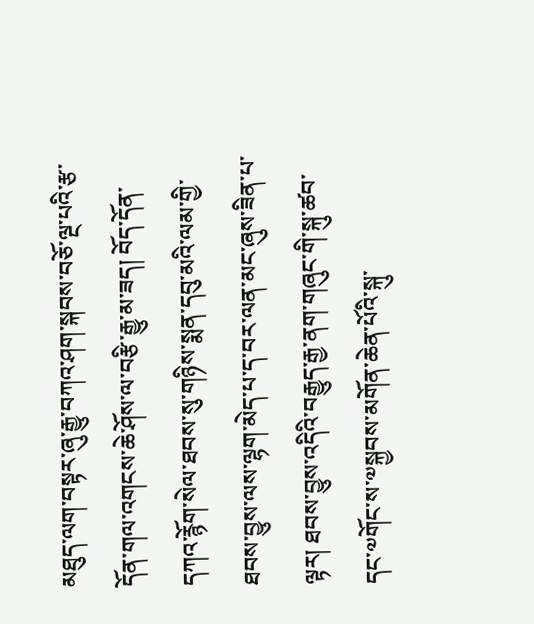མཐུད་ལག་བསྟར་ཞུ་རྒྱུ་བཀའ་ཤག་སྐབས་བཅོ་ལྔ་པའི་རྩ་དོན་གལ་འགངས་ཆེ་ཤོས་ལ་བརྩི་རྒྱུ་མ་ཟད། བོད་དོན་དཀའ་རྙོག་སེལ་ཐབས་སུ་གཉིས་སྨན་དབུ་མའི་ལམ་གྱི་ཐབས་བྱུས་ལས་ལྷག་མེད་པ་ད་བར་ལན་མང་ཞུས་ཟིན་པ་ལྟར། ཐབས་བྱུས་འདིའི་བརྒྱུད་རྒྱ་ནག་གཞུང་གི་སྐུ་ཚབ་དང་༧གོང་ས་༧སྐྱབས་མགོན་ཆེན་པོའི་སྐུ་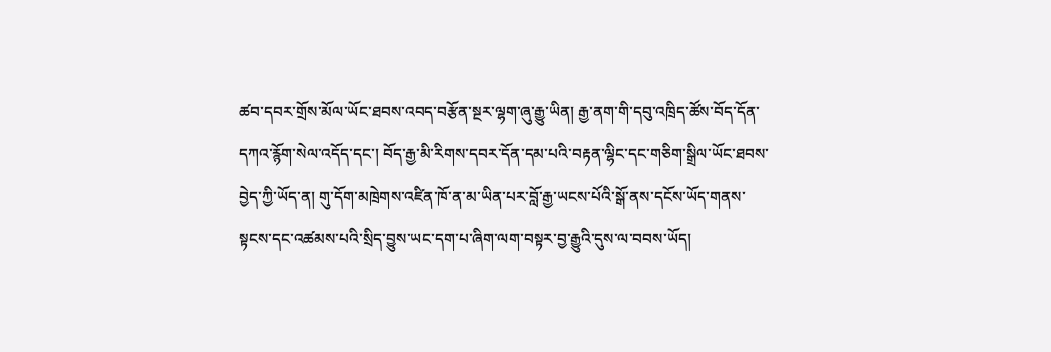ཚབ་དབར་གྲོས་མོལ་ཡོང་ཐབས་འབད་བརྩོན་སྔར་ལྷག་ཞུ་རྒྱུ་ཡིན། རྒྱ་ནག་གི་དབུ་འཁྲིད་ཚོས་བོད་དོན་དཀའ་རྙོག་སེལ་འདོད་དང་། བོད་རྒྱ་མི་རིགས་དབར་དོན་དམ་པའི་བརྟན་ལྷིང་དང་གཅིག་སྒྲིལ་ཡོང་ཐབས་བྱེད་ཀྱི་ཡོད་ན། གུ་དོག་མཁྲེགས་འཛིན་ཁོ་ན་མ་ཡིན་པར་བློ་རྒྱ་ཡངས་པོའི་སྒོ་ནས་དངོས་ཡོད་གནས་སྟངས་དང་འཚམས་པའི་སྲིད་བྱུས་ཡང་དག་པ་ཞིག་ལག་བསྟར་བྱ་རྒྱུའི་དུས་ལ་བབས་ཡོད།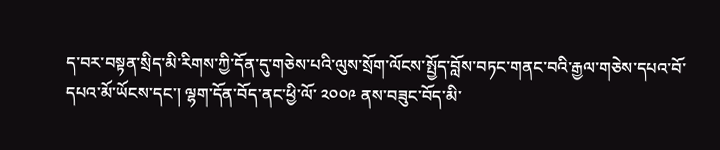ད་བར་བསྟན་སྲིད་མི་རིགས་ཀྱི་དོན་དུ་གཅེས་པའི་ལུས་སྲོག་ལོངས་སྤྱོད་བློས་བཏང་གནང་བའི་རྒྱལ་གཅེས་དཔའ་བོ་དཔའ་མོ་ཡོངས་དང་། ལྷག་དོན་བོད་ནང་ཕྱི་ལོ་ ༢༠༠༩ ནས་བཟུང་བོད་མི་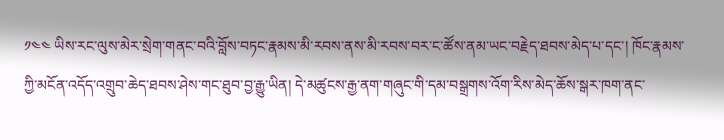༡༤༤ ཡིས་རང་ལུས་མེར་སྲེག་གནང་བའི་བློས་བཏང་རྣམས་མི་རབས་ནས་མི་རབས་བར་ང་ཚོས་ནམ་ཡང་བརྗེད་ཐབས་མེད་པ་དང་། ཁོང་རྣམས་ཀྱི་མངོན་འདོད་འགྲུབ་ཆེད་ཐབས་ཤེས་གང་ཐུབ་བྱ་རྒྱུ་ཡིན། དེ་མཚུངས་རྒྱ་ནག་གཞུང་གི་དམ་བསྒྲགས་འོག་རིས་མེད་ཆོས་སྒར་ཁག་ནང་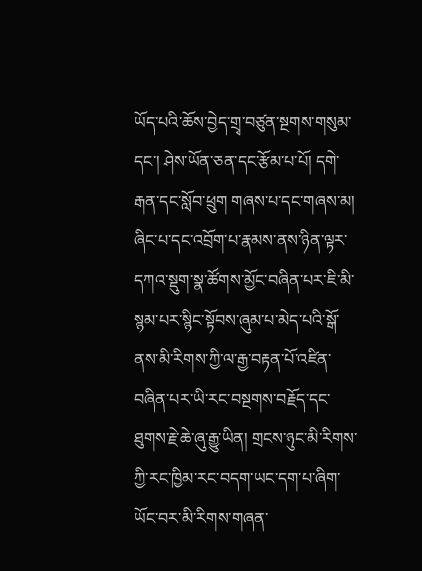ཡོད་པའི་ཆོས་བྱེད་གྲྭ་བཙུན་སྔགས་གསུམ་དང་། ཤེས་ཡོན་ཅན་དང་རྩོམ་པ་པོ། དགེ་རྒན་དང་སློབ་ཕྲུག གཞས་པ་དང་གཞས་མ། ཞིང་པ་དང་འབྲོག་པ་རྣམས་ནས་ཉིན་ལྟར་དཀའ་སྡུག་སྣ་ཚོགས་མྱོང་བཞིན་པར་ཇི་མི་སྙམ་པར་སྙིང་སྟོབས་ཞུམ་པ་མེད་པའི་སྒོ་ནས་མི་རིགས་ཀྱི་ལ་རྒྱ་བརྟན་པོ་འཛིན་བཞིན་པར་ཡི་རང་བསྔགས་བརྗོད་དང་ཐུགས་རྗེ་ཆེ་ཞུ་རྒྱུ་ཡིན། གྲངས་ཉུང་མི་རིགས་ཀྱི་རང་ཁྱིམ་རང་བདག་ཡང་དག་པ་ཞིག་ཡོང་བར་མི་རིགས་གཞན་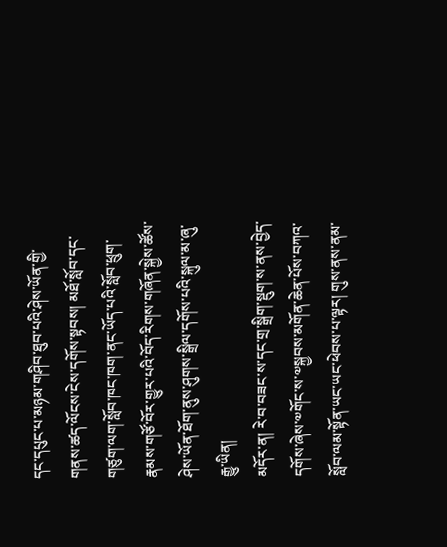དང་དཔུང་པ་མཉམ་གཤིབ་ཐུབ་པའི་ཤེས་ཡོན་གྱི་གནས་ཚད་ལོངས་ངེས་དགོས་སྟབས། མཐོ་སློབ་དང་གཙུག་ལག་སློབ་ཁང་ཁག་ནང་ཡོད་པའི་སློབ་ཕྲུག་རྣམས་གཙོ་བོར་གྱུར་པའི་བོད་རིགས་གཞོན་སྐྱེས་ཚོས་ཤེས་ཡོན་ཐོག་ནུས་ཤུགས་སྒྲིལ་དགོས་པའི་སྐུལ་མ་ཞུ་རྒྱུ་ཡིན།
མདོར་ན། རེ་བ་བཟང་ས་དང་གྲ་སྒྲིག་སྡུག་ས་ནས་བྱེད་དགོས་ཞེས་༧གོང་ས་༧སྐྱབས་མགོན་ཆེན་པོས་བཀའ་སློབ་ལམ་སྟོན་ཡང་ཡང་ཕེབས་པ་ལྟར། གུས་ནས་ནམ་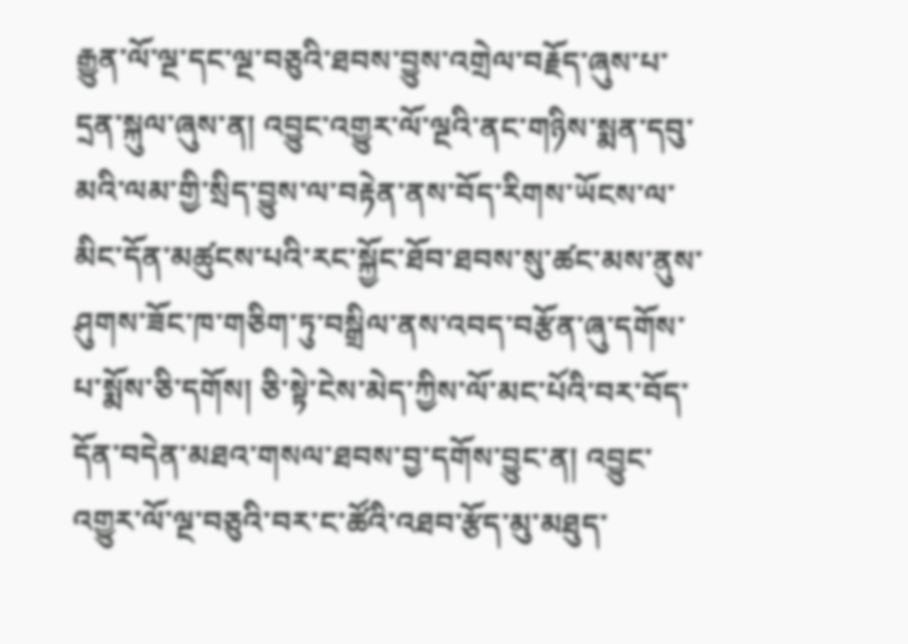རྒྱུན་ལོ་ལྔ་དང་ལྔ་བཅུའི་ཐབས་བྱུས་འགྲེལ་བརྗོད་ཞུས་པ་དྲན་སྐུལ་ཞུས་ན། འབྱུང་འགྱུར་ལོ་ལྔའི་ནང་གཉིས་སྨན་དབུ་མའི་ལམ་གྱི་སྲིད་བྱུས་ལ་བརྟེན་ནས་བོད་རིགས་ཡོངས་ལ་མིང་དོན་མཚུངས་པའི་རང་སྐྱོང་ཐོབ་ཐབས་སུ་ཚང་མས་ནུས་ཤུགས་ཟོང་ཁ་གཅིག་ཏུ་བསྒྲིལ་ནས་འབད་བརྩོན་ཞུ་དགོས་པ་སྨོས་ཅི་དགོས། ཅི་སྟེ་ངེས་མེད་ཀྱིས་ལོ་མང་པོའི་བར་བོད་དོན་བདེན་མཐའ་གསལ་ཐབས་བྱ་དགོས་བྱུང་ན། འབྱུང་འགྱུར་ལོ་ལྔ་བཅུའི་བར་ང་ཚོའི་འཐབ་རྩོད་མུ་མཐུད་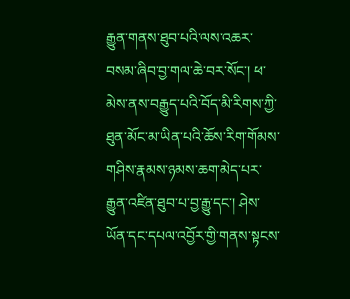རྒྱུན་གནས་ཐུབ་པའི་ལས་འཆར་བསམ་ཞིབ་བྱ་གལ་ཆེ་བར་སོང་། ཕ་མེས་ནས་བརྒྱུད་པའི་བོད་མི་རིགས་ཀྱི་ཐུན་མོང་མ་ཡིན་པའི་ཆོས་རིག་གོམས་གཤིས་རྣམས་ཉམས་ཆག་མེད་པར་རྒྱུན་འཛིན་ཐུབ་པ་བྱ་རྒྱུ་དང་། ཤེས་ཡོན་དང་དཔལ་འབྱོར་གྱི་གནས་སྟངས་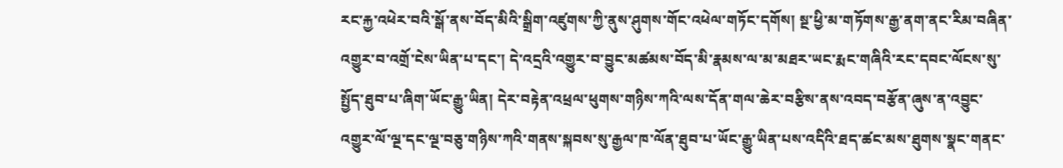རང་རྐྱ་འཕེར་བའི་སྒོ་ནས་བོད་མིའི་སྒྲིག་འཛུགས་ཀྱི་ནུས་ཤུགས་གོང་འཕེལ་གཏོང་དགོས། སྔ་ཕྱི་མ་གཏོགས་རྒྱ་ནག་ནང་རིམ་བཞིན་འགྱུར་བ་འགྲོ་ངེས་ཡིན་པ་དང་། དེ་འདྲའི་འགྱུར་བ་བྱུང་མཚམས་བོད་མི་རྣམས་ལ་མ་མཐར་ཡང་རྨང་གཞིའི་རང་དབང་ལོངས་སུ་སྤྱོད་ཐུབ་པ་ཞིག་ཡོང་རྒྱུ་ཡིན། དེར་བརྟེན་འཕྲལ་ཕུགས་གཉིས་ཀའི་ལས་དོན་གལ་ཆེར་བརྩིས་ནས་འབད་བརྩོན་ཞུས་ན་འབྱུང་འགྱུར་ལོ་ལྔ་དང་ལྔ་བཅུ་གཉིས་ཀའི་གནས་སྐབས་སུ་རྒྱལ་ཁ་ལོན་ཐུབ་པ་ཡོང་རྒྱུ་ཡིན་པས་འདིའི་ཐད་ཚང་མས་ཐུགས་སྣང་གནང་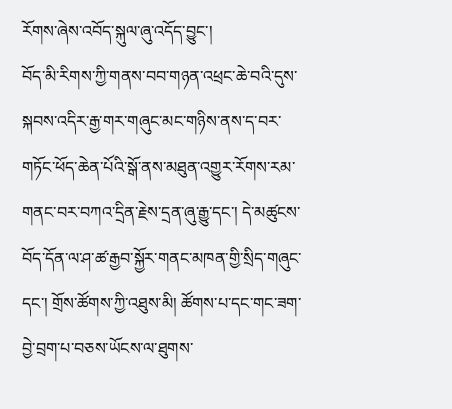རོགས་ཞེས་འབོད་སྐུལ་ཞུ་འདོད་བྱུང་།
བོད་མི་རིགས་ཀྱི་གནས་བབ་གཉན་འཕྲང་ཆེ་བའི་དུས་སྐབས་འདིར་རྒྱ་གར་གཞུང་མང་གཉིས་ནས་ད་བར་གཏོང་ཕོད་ཆེན་པོའི་སྒོ་ནས་མཐུན་འགྱུར་རོགས་རམ་གནང་བར་བཀའ་དྲིན་རྗེས་དྲན་ཞུ་རྒྱུ་དང་། དེ་མཚུངས་བོད་དོན་ལ་ཤ་ཚ་རྒྱབ་སྐྱོར་གནང་མཁན་གྱི་སྲིད་གཞུང་དང་། གྲོས་ཚོགས་ཀྱི་འཐུས་མི། ཚོགས་པ་དང་གང་ཟག་བྱེ་བྲག་པ་བཅས་ཡོངས་ལ་ཐུགས་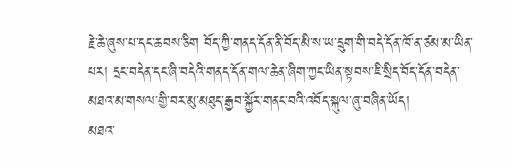རྗེ་ཆེ་ཞུས་པ་དང་ཆབས་ཅིག བོད་ཀྱི་གནད་དོན་ནི་བོད་མི་ས་ཡ་དྲུག་གི་བདེ་དོན་ཁོ་ན་ཙམ་མ་ཡིན་པར། དྲང་བདེན་དང་ཞི་བདེའི་གནད་དོན་གལ་ཆེན་ཞིག་ཀྱང་ཡིན་སྟབས་ཇི་སྲིད་བོད་དོན་བདེན་མཐའ་མ་གསལ་གྱི་བར་མུ་མཐུད་རྒྱབ་སྐྱོར་གནང་བའི་འབོད་སྐུལ་ཞུ་བཞིན་ཡོད།
མཐའ་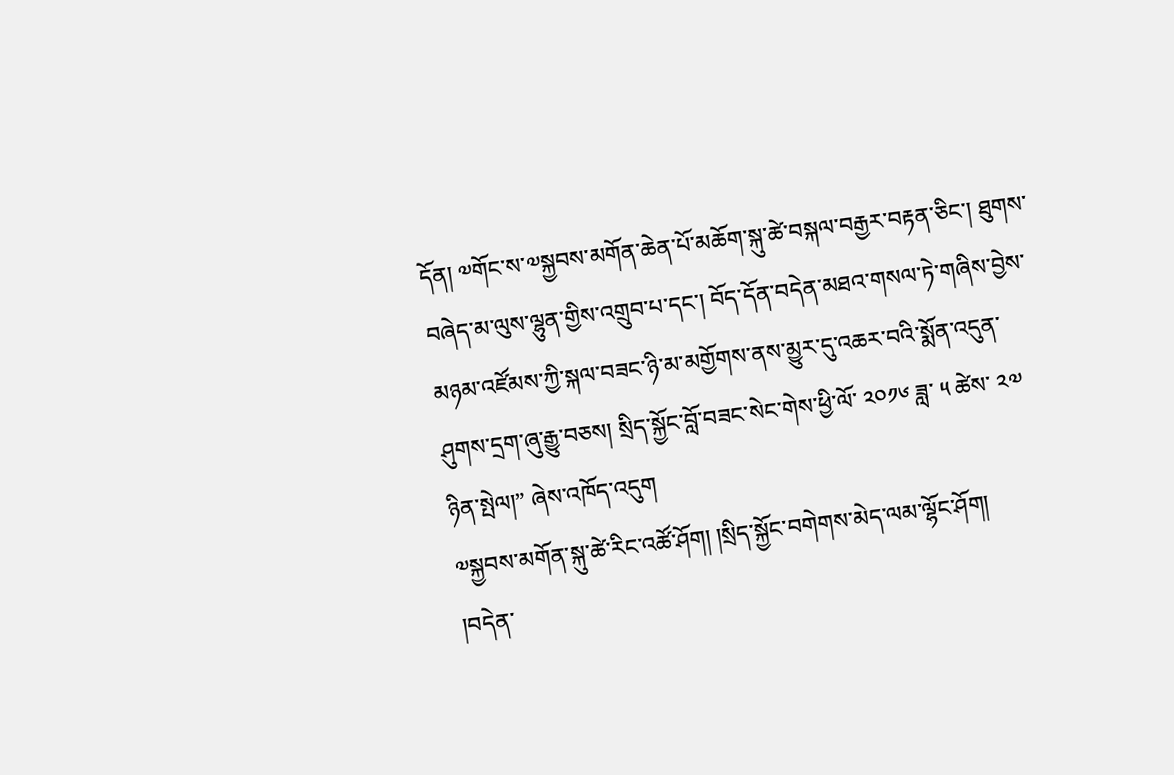དོན། ༧གོང་ས་༧སྐྱབས་མགོན་ཆེན་པོ་མཆོག་སྐུ་ཚེ་བསྐལ་བརྒྱར་བརྟན་ཅིང་། ཐུགས་བཞེད་མ་ལུས་ལྷུན་གྱིས་འགྲུབ་པ་དང་། བོད་དོན་བདེན་མཐའ་གསལ་ཏེ་གཞིས་བྱེས་མཉམ་འཛོམས་ཀྱི་སྐལ་བཟང་ཉི་མ་མགྱོགས་ནས་མྱུར་དུ་འཆར་བའི་སྨོན་འདུན་ཤུགས་དྲག་ཞུ་རྒྱུ་བཅས། སྲིད་སྐྱོང་བློ་བཟང་སེང་གེས་ཕྱི་ལོ་ ༢༠༡༦ ཟླ་ ༥ ཚེས་ ༢༧ ཉིན་སྤེལ།” ཞེས་འཁོད་འདུག
༧སྐྱབས་མགོན་སྐུ་ཚེ་རིང་འཚོ་ཤོག། །སྲིད་སྐྱོང་བགེགས་མེད་ལམ་ལྷོང་ཤོག།
།བདེན་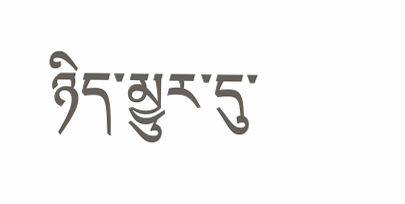ཉིད་མྱུར་དུ་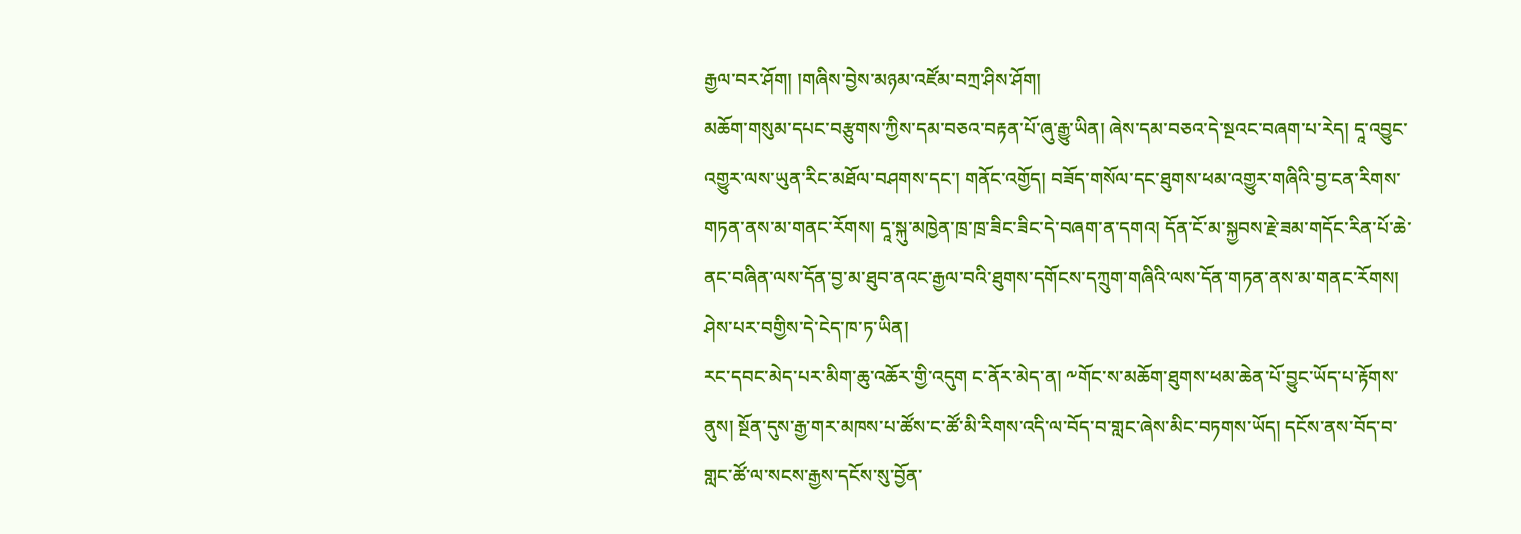རྒྱལ་བར་ཤོག། །གཞིས་བྱེས་མཉམ་འཛོམ་བཀྲ་ཤིས་ཤོག།
མཆོག་གསུམ་དཔང་བརྩུགས་ཀྱིས་དམ་བཅའ་བརྟན་པོ་ཞུ་རྒྱུ་ཡིན། ཞེས་དམ་བཅའ་དེ་སྔའང་བཞག་པ་རེད། དཱ་འབྱུང་འགྱུར་ལས་ཡུན་རིང་མཐོལ་བཤགས་དང་། གནོང་འགྱོད། བཟོད་གསོལ་དང་ཐུགས་ཕམ་འགྱུར་གཞིའི་བྱ་ངན་རིགས་གཏན་ནས་མ་གནང་རོགས། དཱ་སྐུ་མཁྱེན་ཁྲ་ཁྲ་ཟིང་ཟིང་དེ་བཞག་ན་དགའ། དོན་ངོ་མ་སྐྱབས་རྗེ་ཟམ་གདོང་རིན་པོ་ཆེ་ནང་བཞིན་ལས་དོན་བྱ་མ་ཐུབ་ནའང་རྒྱལ་བའི་ཐུགས་དགོངས་དཀྲུག་གཞིའི་ལས་དོན་གཏན་ནས་མ་གནང་རོགས། ཤེས་པར་བགྱིས་དེ་ངེད་ཁ་ཏ་ཡིན།
རང་དབང་མེད་པར་མིག་ཆུ་འཆོར་གྱི་འདུག ང་ནོར་མེད་ན། ༸གོང་ས་མཆོག་ཐུགས་ཕམ་ཆེན་པོ་བྱུང་ཡོད་པ་རྟོགས་ནུས། སྔོན་དུས་རྒྱ་གར་མཁས་པ་ཚོས་ང་ཚོ་མི་རིགས་འདི་ལ་བོད་བ་གླང་ཞེས་མིང་བཏགས་ཡོད། དངོས་ནས་བོད་བ་གླང་ཚོ་ལ་སངས་རྒྱས་དངོས་སུ་བྱོན་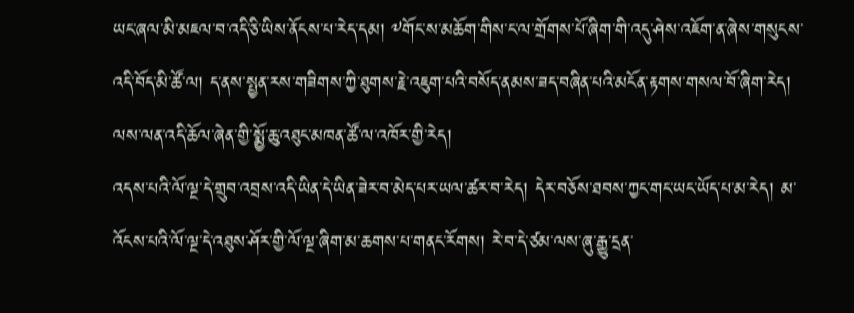ཡང་ཞལ་མི་མཇལ་བ་འདི་ཅི་ཡིས་ནོངས་པ་རེད་དམ། ༸གོང་ས་མཆོག་གིས་ང་ལ་གྲོགས་པོ་ཞིག་གི་འདུ་ཤེས་འཇོག་ན་ཞེས་གསུངས་འདི་བོད་མི་ཚོ་ལ། ད་ནས་སྤྱན་རས་གཟིགས་ཀྱི་ཐུགས་རྗེ་འཇུག་པའི་བསོད་ནམས་ཟད་བཞིན་པའི་མངོན་རྟགས་གསལ་བོ་ཞིག་རེད། ལས་ལན་འདི་ཆོལ་ཞེན་གྱི་སྨྱོ་ཆུ་འཐུང་མཁན་ཚོ་ལ་འཁོར་གྱི་རེད།
འདས་པའི་ལོ་ལྔ་དེ་གྲུབ་འབྲས་འདི་ཡིན་དེ་ཡིན་ཟེར་བ་མེད་པར་ཡལ་ཚར་བ་རེད། དེར་བཅོས་ཐབས་ཀྱང་གང་ཡང་ཡོད་པ་མ་རེད། མ་འོངས་པའི་ལོ་ལྔ་དེ་འཐུས་ཤོར་གྱི་ལོ་ལྔ་ཞིག་མ་ཆགས་པ་གནང་རོགས། རེ་བ་དེ་ཙམ་ལས་ཞུ་རྒྱུ་དྲན་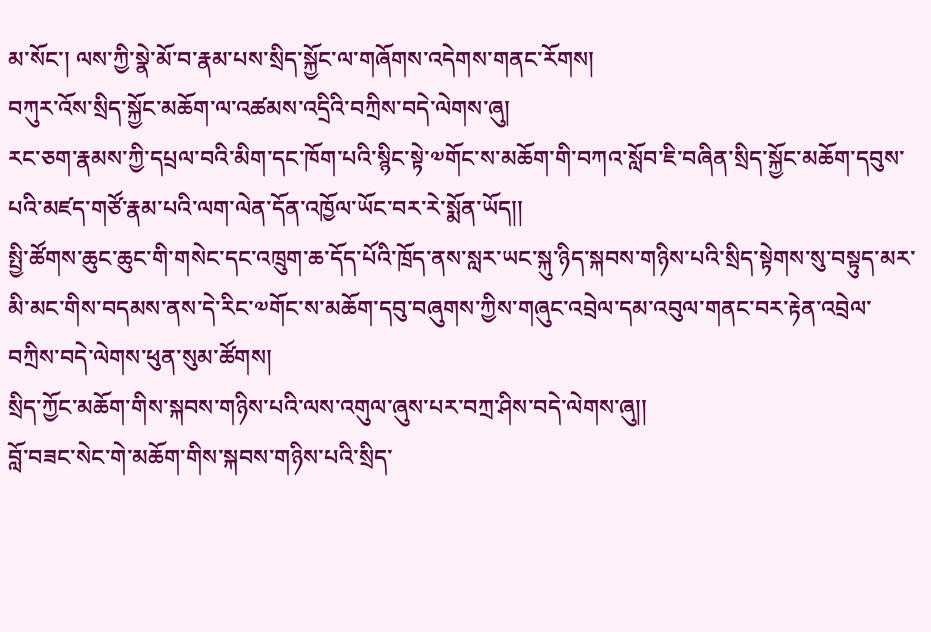མ་སོང་། ལས་ཀྱི་སྣེ་མོ་བ་རྣམ་པས་སྲིད་སྐྱོང་ལ་གཞོགས་འདེགས་གནང་རོགས།
བཀུར་འོས་སྲིད་སྐྱོང་མཆོག་ལ་འཚམས་འདྲིའི་བཀྲིས་བདེ་ལེགས་ཞུ།
རང་ཅག་རྣམས་ཀྱི་དཔྲལ་བའི་མིག་དང་ཁོག་པའི་སྙིང་སྟེ་༧གོང་ས་མཆོག་གི་བཀའ་སློབ་ཇི་བཞིན་སྲིད་སྐྱོང་མཆོག་དབུས་པའི་མཛད་གཙོ་རྣམ་པའི་ལག་ལེན་དོན་འཁྱོལ་ཡོང་བར་རེ་སྨོན་ཡོད།།
སྤྱི་ཚོགས་ཆུང་ཆུང་གི་གསེང་དང་འཁྲུག་ཆ་དོད་པོའི་ཁྲོད་ནས་སླར་ཡང་སྐུ་ཉིད་སྐབས་གཉིས་པའི་སྲིད་སྟེགས་སུ་བསྟུད་མར་མི་མང་གིས་བདམས་ནས་དེ་རིང་༧གོང་ས་མཆོག་དབུ་བཞུགས་ཀྱིས་གཞུང་འབྲེལ་དམ་འབུལ་གནང་བར་རྟེན་འབྲེལ་བཀྲིས་བདེ་ལེགས་ཕུན་སུམ་ཚོགས།
སྲིད་ཀྱོང་མཆོག་གིས་སྐབས་གཉིས་པའི་ལས་འགུལ་ཞུས་པར་བཀྲ་ཤིས་བདེ་ལེགས་ཞུ།།
བློ་བཟང་སེང་གེ་མཆོག་གིས་སྐབས་གཉིས་པའི་སྲིད་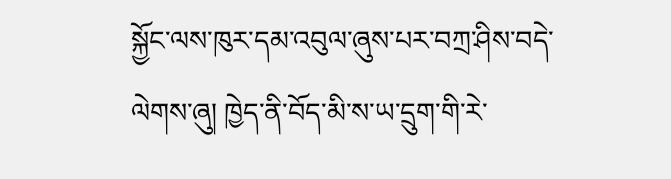སྐྱོང་ལས་ཁུར་དམ་འབུལ་ཞུས་པར་བཀྲ་ཤིས་བདེ་ལེགས་ཞུ། ཁྱེད་ནི་བོད་མི་ས་ཡ་དྲུག་གི་རེ་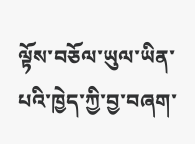ལྟོས་བཅོལ་ཡུལ་ཡིན་པའི་ཁྱེད་ཀྱི་བྱ་བཞག་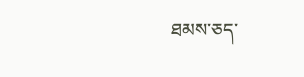ཐམས་ཅད་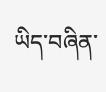ཡིད་བཞིན་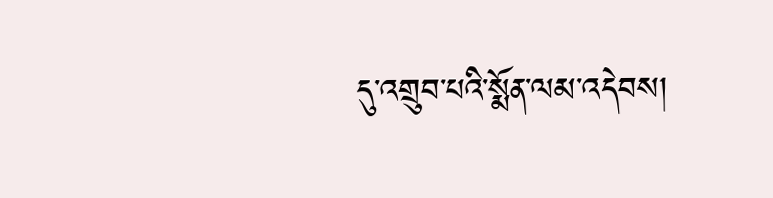དུ་འགྲུབ་པའི་སྨོན་ལམ་འདེབས།